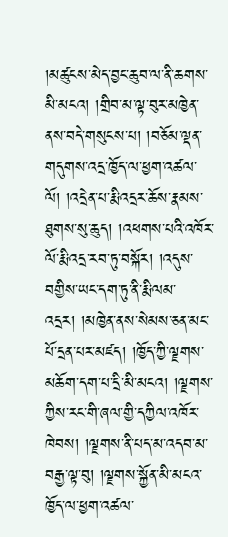།མཚུངས་མེད་བྱང་ཆུབ་ལ་ནི་ཆགས་མི་མངའ། །གྲིབ་མ་ལྟ་བུར་མཁྱེན་ནས་བདེ་གསུངས་པ། །བཅོམ་ལྡན་གདུགས་འདྲ་ཁྱོད་ལ་ཕྱག་འཚལ་ལོ། །འདྲེན་པ་རྨི་འདྲར་ཆོས་རྣམས་ཐུགས་སུ་ཆུད། །འཕགས་པའི་འཁོར་ལོ་རྨི་འདྲ་རབ་ཏུ་བསྐོར། །འདུས་བགྱིས་ཡང་དག་ཏུ་ནི་རྨི་ལམ་འདྲར། །མཁྱེན་ནས་སེམས་ཅན་མང་པོ་དྲན་པར་མཛད། །ཁྱོད་ཀྱི་ལྗགས་མཆོག་དག་པ་དྲི་མི་མངའ། །ལྗགས་ཀྱིས་རང་གི་ཞལ་གྱི་དཀྱིལ་འཁོར་ཁེབས། །ལྗགས་ནི་པད་མ་འདབ་མ་བརྒྱ་ལྟ་བུ། །ལྗགས་སྐྱོན་མི་མངའ་ཁྱོད་ལ་ཕྱག་འཚལ་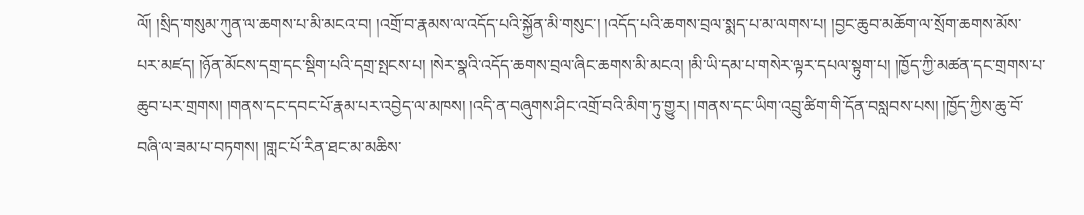ལོ། །སྲིད་གསུམ་ཀུན་ལ་ཆགས་པ་མི་མངའ་བ། །འགྲོ་བ་རྣམས་ལ་འདོད་པའི་སྐྱོན་མི་གསུང་། །འདོད་པའི་ཆགས་བྲལ་སྨད་པ་མ་ལགས་པ། །བྱང་ཆུབ་མཆོག་ལ་སྲོག་ཆགས་མོས་པར་མཛད། །ཉོན་མོངས་དགྲ་དང་སྡིག་པའི་དགྲ་སྤངས་པ། །སེར་སྣའི་འདོད་ཆགས་བྲལ་ཞིང་ཆགས་མི་མངའ། །མི་ཡི་དམ་པ་གསེར་ལྟར་དཔལ་སྟུག་པ། །ཁྱོད་ཀྱི་མཚན་དང་གྲགས་པ་ཆུབ་པར་གྲགས། །གནས་དང་དབང་པོ་རྣམ་པར་འབྱེད་ལ་མཁས། །འདི་ན་བཞུགས་ཤིང་འགྲོ་བའི་མིག་ཏུ་གྱུར། །གནས་དང་ཡིག་འབྲུ་ཚིག་གི་དོན་བསླབས་པས། །ཁྱོད་ཀྱིས་ཆུ་བོ་བཞི་ལ་ཟམ་པ་བཏགས། །གླང་པོ་རིན་ཐང་མ་མཆིས་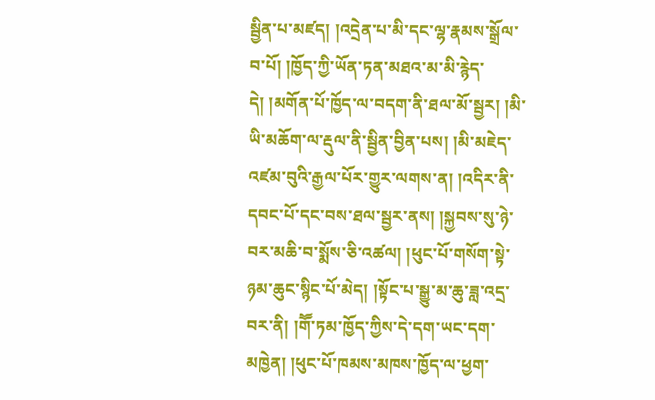སྦྱིན་པ་མཛད། །འདྲེན་པ་མི་དང་ལྷ་རྣམས་སྒྲོལ་བ་པོ། །ཁྱོད་ཀྱི་ཡོན་ཏན་མཐའ་མ་མི་རྙེད་དེ། །མགོན་པོ་ཁྱོད་ལ་བདག་ནི་ཐལ་མོ་སྦྱར། །མི་ཡི་མཆོག་ལ་རྡུལ་ནི་སྦྱིན་བྱིན་པས། །མི་མཇེད་འཛམ་བུའི་རྒྱལ་པོར་གྱུར་ལགས་ན། །འདིར་ནི་དབང་པོ་དང་བས་ཐལ་སྦྱར་ནས། །སྐྱབས་སུ་ཉེ་བར་མཆི་བ་སྨོས་ཅི་འཚལ། །ཕུང་པོ་གསོག་སྟེ་ཉམ་ཆུང་སྙིང་པོ་མེད། །སྟོང་པ་སྒྱུ་མ་ཆུ་ཟླ་འདྲ་བར་ནི། །གཽ་ཏམ་ཁྱོད་ཀྱིས་དེ་དག་ཡང་དག་མཁྱེན། །ཕུང་པོ་ཁམས་མཁས་ཁྱོད་ལ་ཕྱག་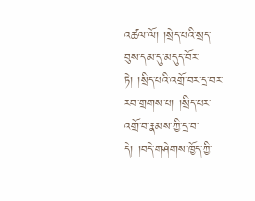འཚལ་ལོ། །སྲེད་པའི་སྲད་བུས་དམ་དུ་མདུད་བོར་ཏེ། །སྲིད་པའི་འགྲོ་བར་དྲ་བར་རབ་གྲགས་པ། །སྲིད་པར་འགྲོ་བ་རྣམས་ཀྱི་དྲ་བ་དེ། །བདེ་གཤེགས་ཁྱོད་ཀྱི་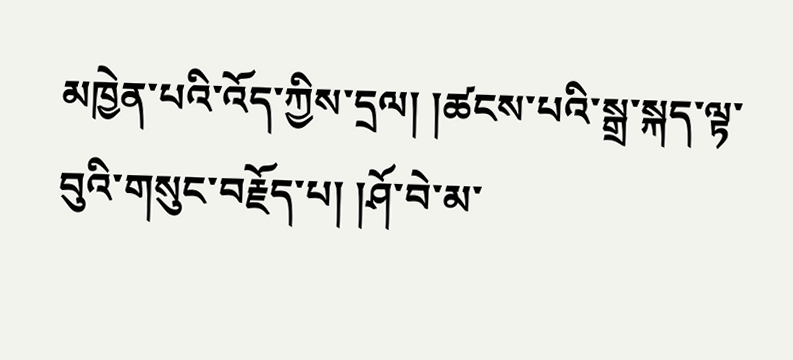མཁྱེན་པའི་འོད་ཀྱིས་དྲལ། །ཚངས་པའི་སྒྲ་སྐད་ལྟ་བུའི་གསུང་བརྗོད་པ། །ཤོ་བེ་མ་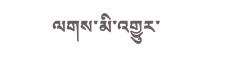ལགས་མི་འགྱུར་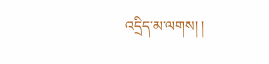འདྲིད་མ་ལགས། །